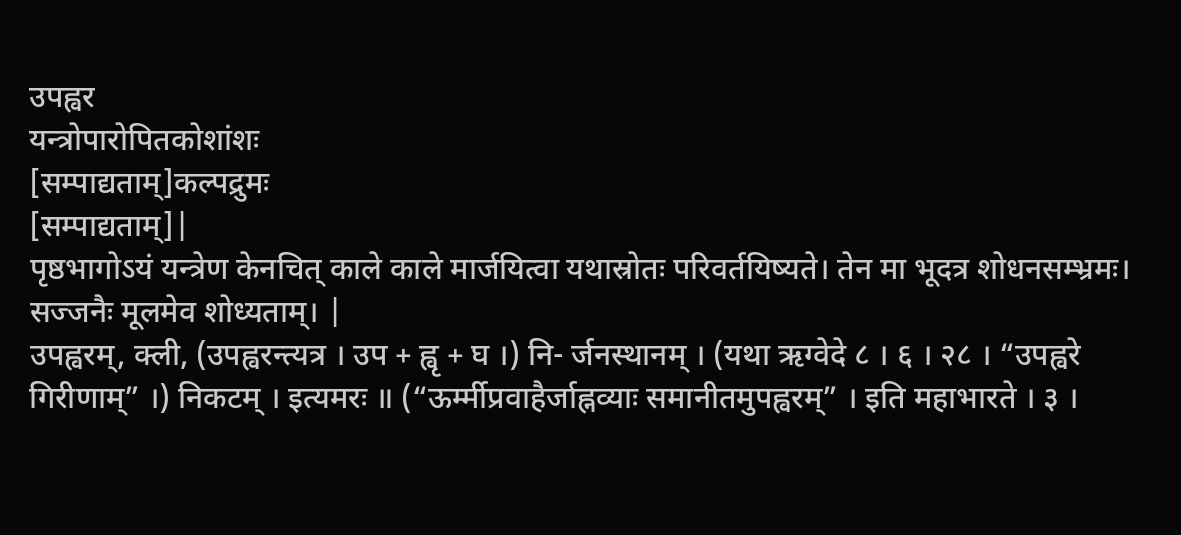उपह्वर
यन्त्रोपारोपितकोशांशः
[सम्पाद्यताम्]कल्पद्रुमः
[सम्पाद्यताम्]|
पृष्ठभागोऽयं यन्त्रेण केनचित् काले काले मार्जयित्वा यथास्रोतः परिवर्तयिष्यते। तेन मा भूदत्र शोधनसम्भ्रमः। सज्जनैः मूलमेव शोध्यताम्। |
उपह्वरम्, क्ली, (उपह्वरन्त्यत्र । उप + ह्वृ + घ ।) नि- र्जनस्थानम् । (यथा ऋग्वेदे ८ । ६ । २८ । “उपह्वरे गिरीणाम्” ।) निकटम् । इत्यमरः ॥ (“ऊर्म्मीप्रवाहैर्जाह्नव्याः समानीतमुपह्वरम्” । इति महाभारते । ३ ।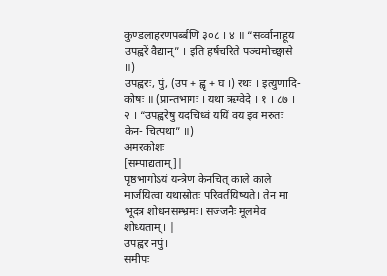कुण्डलाहरणपर्ब्बणि ३०८ । ४ ॥ “सर्व्वानाहूय उपह्वरें वैद्यान्” । इति हर्षचरिते पञ्चमोच्छ्वासे ॥)
उपह्वरः, पुं, (उप + ह्वृ + घ ।) रथः । इत्युणादि- कोषः ॥ (प्रान्तभागः । यथा ऋग्वेदे । १ । ८७ । २ । “उपह्वरेषु यदचिध्वं ययिं वय इव मरुतः केन- चित्पथा” ॥)
अमरकोशः
[सम्पाद्यताम्]|
पृष्ठभागोऽयं यन्त्रेण केनचित् काले काले मार्जयित्वा यथास्रोतः परिवर्तयिष्यते। तेन मा भूदत्र शोधनसम्भ्रमः। सज्जनैः मूलमेव शोध्यताम्। |
उपह्वर नपुं।
समीपः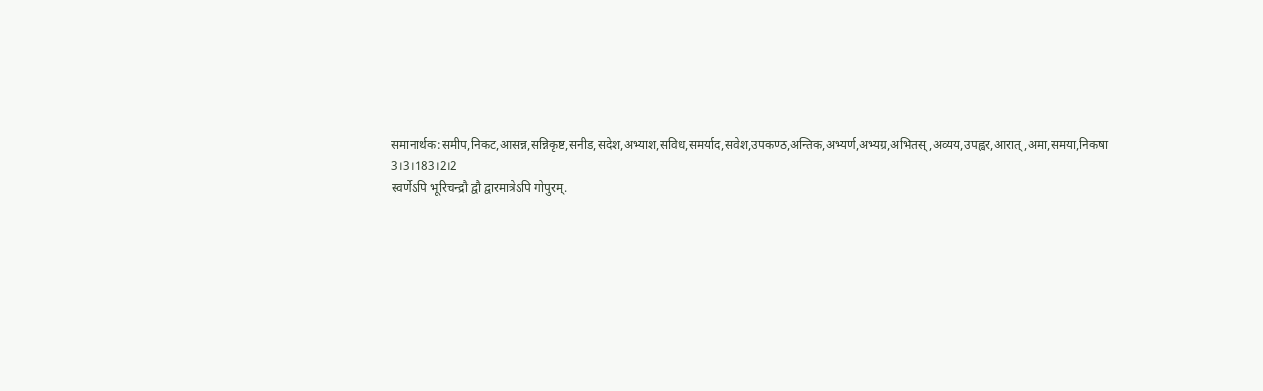समानार्थक:समीप,निकट,आसन्न,सन्निकृष्ट,सनीड,सदेश,अभ्याश,सविध,समर्याद,सवेश,उपकण्ठ,अन्तिक,अभ्यर्ण,अभ्यग्र,अभितस्,अव्यय,उपह्वर,आरात्,अमा,समया,निकषा
3।3।183।2।2
स्वर्णेऽपि भूरिचन्द्रौ द्वौ द्वारमात्रेऽपि गोपुरम्.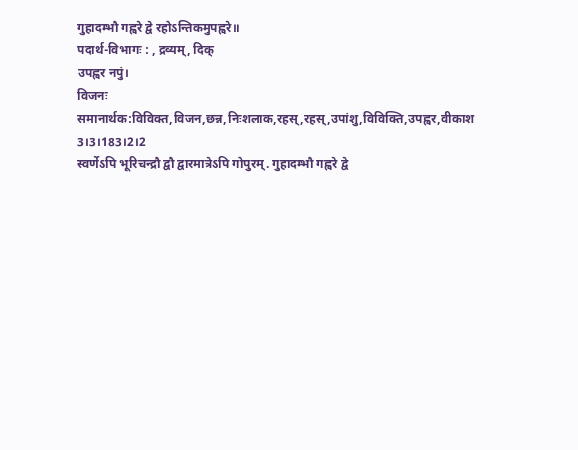गुहादम्भौ गह्वरे द्वे रहोऽन्तिकमुपह्वरे॥
पदार्थ-विभागः : , द्रव्यम्, दिक्
उपह्वर नपुं।
विजनः
समानार्थक:विविक्त,विजन,छन्न,निःशलाक,रहस्,रहस्,उपांशु,विविक्ति,उपह्वर,वीकाश
3।3।183।2।2
स्वर्णेऽपि भूरिचन्द्रौ द्वौ द्वारमात्रेऽपि गोपुरम्. गुहादम्भौ गह्वरे द्वे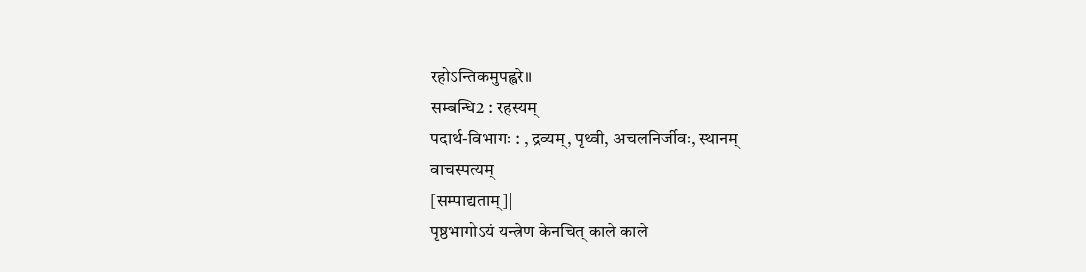रहोऽन्तिकमुपह्वरे॥
सम्बन्धि2 : रहस्यम्
पदार्थ-विभागः : , द्रव्यम्, पृथ्वी, अचलनिर्जीवः, स्थानम्
वाचस्पत्यम्
[सम्पाद्यताम्]|
पृष्ठभागोऽयं यन्त्रेण केनचित् काले काले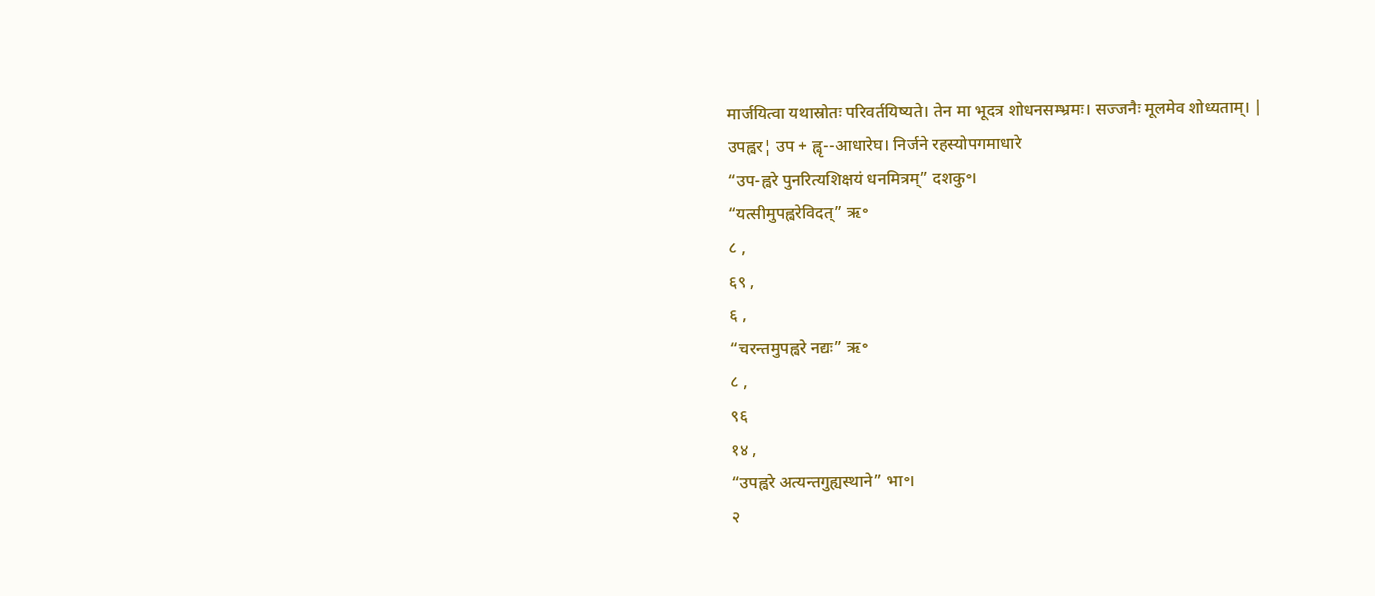मार्जयित्वा यथास्रोतः परिवर्तयिष्यते। तेन मा भूदत्र शोधनसम्भ्रमः। सज्जनैः मूलमेव शोध्यताम्। |
उपह्वर¦ उप + ह्वृ--आधारेघ। निर्जने रहस्योपगमाधारे
“उप-ह्वरे पुनरित्यशिक्षयं धनमित्रम्” दशकु॰।
“यत्सीमुपह्वरेविदत्” ऋ॰
८ ,
६९ ,
६ ,
“चरन्तमुपह्वरे नद्यः” ऋ॰
८ ,
९६
१४ ,
“उपह्वरे अत्यन्तगुह्यस्थाने” भा॰।
२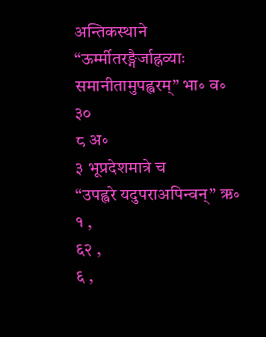अन्तिकस्थाने
“ऊर्म्मीतरङ्गैर्जाह्नव्याः समानीतामुपह्वरम्” भा॰ व॰
३०
८ अ॰
३ भूप्रदेशमात्रे च
“उपह्वरे यदुपराअपिन्वन्” ऋ॰
१ ,
६२ ,
६ ,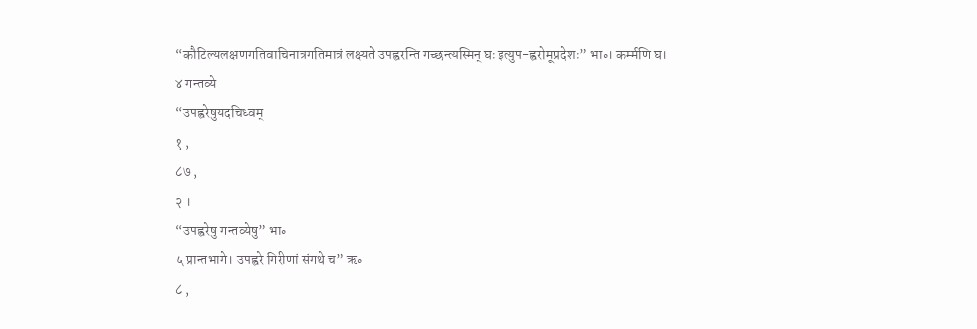“कौटिल्यलक्षणगतिवाचिनात्रगतिमात्रं लक्ष्यते उपह्वरन्ति गच्छन्त्यस्मिन् घः इत्युप-ह्वरोमूप्रदेशः” भा॰। कर्म्मणि घ।
४ गन्तव्ये
“उपह्वरेषुयदचिध्वम्
१ ,
८७ ,
२ ।
“उपह्वरेषु गन्तव्येषु” भा॰
५ प्रान्तभागे। उपह्वरे गिरीणां संगथे च” ऋ॰
८ ,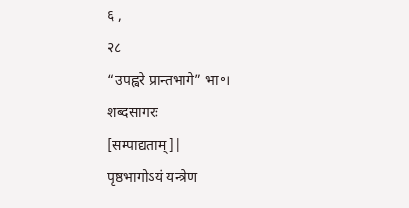६ ,
२८
“उपह्वरे प्रान्तभागे” भा॰।
शब्दसागरः
[सम्पाद्यताम्]|
पृष्ठभागोऽयं यन्त्रेण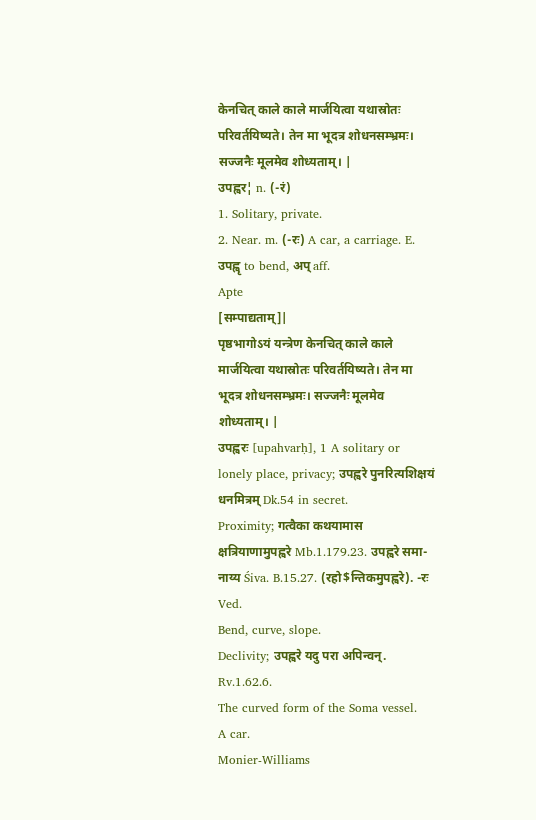केनचित् काले काले मार्जयित्वा यथास्रोतः परिवर्तयिष्यते। तेन मा भूदत्र शोधनसम्भ्रमः। सज्जनैः मूलमेव शोध्यताम्। |
उपह्वर¦ n. (-रं)
1. Solitary, private.
2. Near. m. (-रः) A car, a carriage. E. उपह्वृ to bend, अप् aff.
Apte
[सम्पाद्यताम्]|
पृष्ठभागोऽयं यन्त्रेण केनचित् काले काले मार्जयित्वा यथास्रोतः परिवर्तयिष्यते। तेन मा भूदत्र शोधनसम्भ्रमः। सज्जनैः मूलमेव शोध्यताम्। |
उपह्वरः [upahvarḥ], 1 A solitary or lonely place, privacy; उपह्वरे पुनरित्यशिक्षयं धनमित्रम् Dk.54 in secret.
Proximity; गत्वैका कथयामास क्षत्रियाणामुपह्वरे Mb.1.179.23. उपह्वरे समा- नाय्य Śiva. B.15.27. (रहो$न्तिकमुपह्वरे). -रः Ved.
Bend, curve, slope.
Declivity; उपह्वरे यदु परा अपिन्वन्. Rv.1.62.6.
The curved form of the Soma vessel.
A car.
Monier-Williams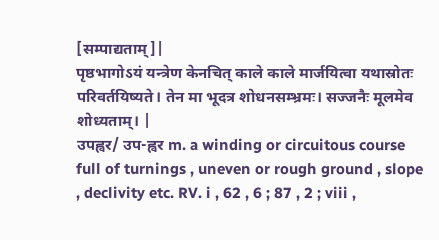[सम्पाद्यताम्]|
पृष्ठभागोऽयं यन्त्रेण केनचित् काले काले मार्जयित्वा यथास्रोतः परिवर्तयिष्यते। तेन मा भूदत्र शोधनसम्भ्रमः। सज्जनैः मूलमेव शोध्यताम्। |
उपह्वर/ उप-ह्वर m. a winding or circuitous course full of turnings , uneven or rough ground , slope , declivity etc. RV. i , 62 , 6 ; 87 , 2 ; viii ,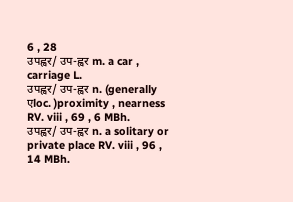6 , 28
उपह्वर/ उप-ह्वर m. a car , carriage L.
उपह्वर/ उप-ह्वर n. (generally एloc. )proximity , nearness RV. viii , 69 , 6 MBh.
उपह्वर/ उप-ह्वर n. a solitary or private place RV. viii , 96 , 14 MBh.